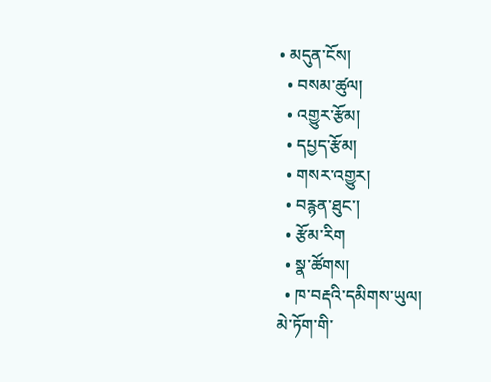• མདུན་ངོས།
  • བསམ་ཚུལ།
  • འགྱུར་རྩོམ།
  • དཔྱད་རྩོམ།
  • གསར་འགྱུར།
  • བརྙན་ཐུང་།
  • རྩོམ་རིག
  • སྣ་ཚོགས།
  • ཁ་བརྡའི་དམིགས་ཡུལ།
མེ་ཏོག་གི་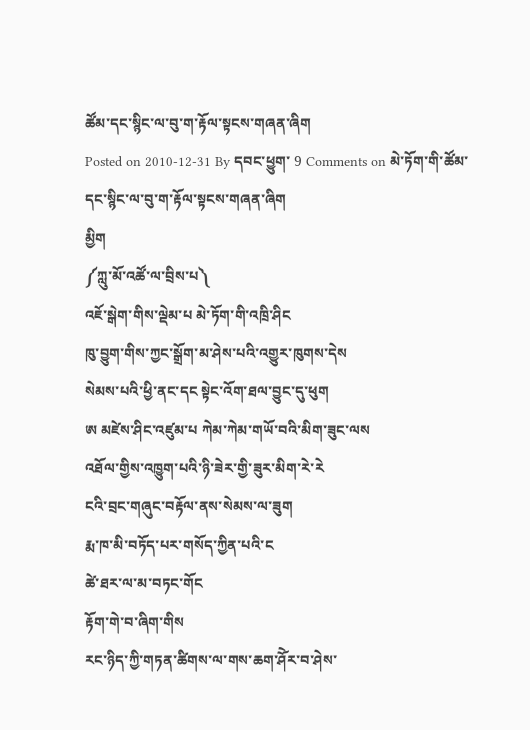ཚོམ་དང་སྙིང་ལ་བུ་ག་རྟོལ་སྟངས་གཞན་ཞིག
Posted on 2010-12-31 By དབང་ཕྱུག་ 9 Comments on མེ་ཏོག་གི་ཚོམ་དང་སྙིང་ལ་བུ་ག་རྟོལ་སྟངས་གཞན་ཞིག
མྱིག
༼ཀླུ་མོ་འཚོ་ལ་བྲིས་པ༽
འཇོ་སྒེག་གིས་ལྡེམ་པ མེ་ཏོག་གི་འཁྲི་ཤིང
ཁུ་བྱུག་གིས་ཀྱང་སྒྲོག་མ་ཤེས་པའི་འགྱུར་ཁུགས་དེས
སེམས་པའི་ཕྱི་ནང་དང སྟེང་འོག་ཐལ་བྱུང་དུ་ཕུག
ཨ མཛེས་ཤིང་འཛུམ་པ ཀེམ་ཀེམ་གཡོ་བའི་མིག་ཟུང་ལས
འཐོལ་གྱིས་འཁྱུག་པའི་ཉི་ཟེར་གྱི་ཟུར་མིག་རེ་རེ
ངའི་བྲང་གཞུང་བརྟོལ་ནས་སེམས་ལ་ཟུག
རྨ་ཁ་མི་བཏོད་པར་གསོད་ཀྱིན་པའི་ང
ཚེ་ཐར་ལ་མ་བཏང་གོང
རྟོག་གེ་བ་ཞིག་གིས
རང་ཉིད་ཀྱི་གཏན་ཚིགས་ལ་གས་ཆག་ཤོེར་བ་ཤེས་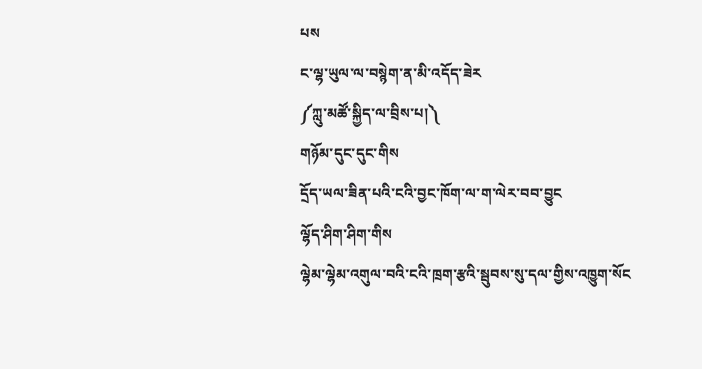པས
ང་ལྷ་ཡུལ་ལ་བསྙེག་ན་མི་འདོད་ཟེར
༼ཀླུ་མཚོ་སྐྱིད་ལ་བྲིས་པ།༽
གཉོམ་དུང་དུང་གིས
དྲོད་ཡལ་ཟིན་པའི་ངའི་བྱང་ཁོག་ལ་ག་ལེར་བབ་བྱུང
ལྷོད་ཤིག་ཤིག་གིས
ལྷེམ་ལྷེམ་འགུལ་བའི་ངའི་ཁྲག་རྩའི་སྦུབས་སུ་དལ་གྱིས་འཁྱུག་སོང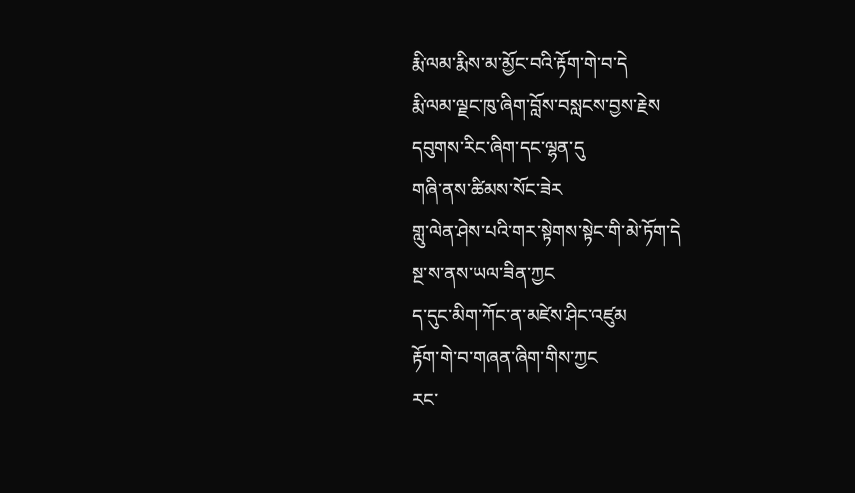རྨི་ལམ་རྨིས་མ་མྱོང་བའི་རྟོག་གེ་བ་དེ
རྨི་ལམ་ལྗང་ཁུ་ཞིག་བློས་བསླངས་བྱས་རྗེས
དབུགས་རིང་ཞིག་དང་ལྷན་དུ
གཞི་ནས་ཚིམས་སོང་ཟེར
གླུ་ལེན་ཤེས་པའི་གར་སྟེགས་སྟེང་གི་མེ་ཏོག་དེ
སྔ་ས་ནས་ཡལ་ཟིན་ཀྱང
ད་དུང་མིག་ཀོང་ན་མཛེས་ཤིང་འཛུམ
རྟོག་གེ་བ་གཞན་ཞིག་གིས་ཀྱང
རང་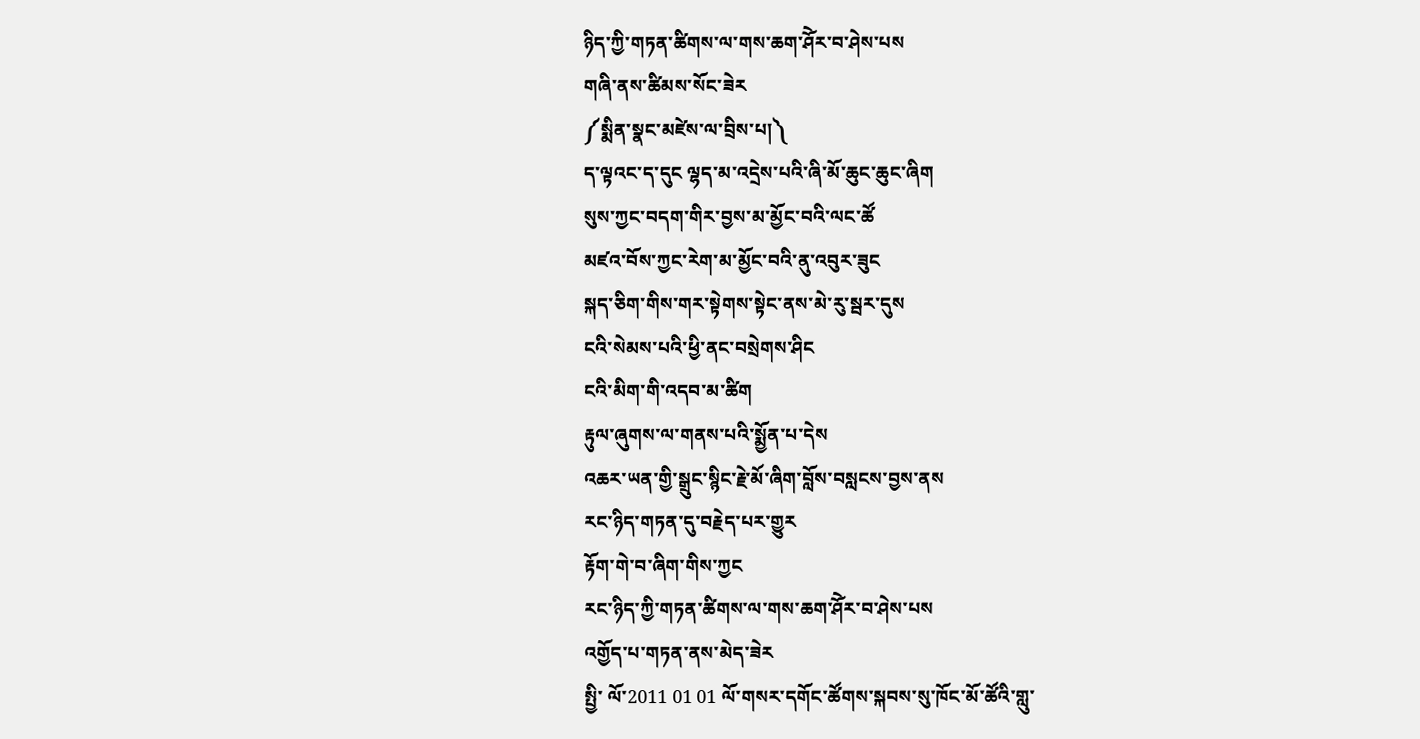ཉིད་ཀྱི་གཏན་ཚིགས་ལ་གས་ཆག་ཤོེར་བ་ཤེས་པས
གཞི་ནས་ཚིམས་སོང་ཟེར
༼སྨིན་སྣང་མཛེས་ལ་བྲིས་པ།༽
ད་ལྟའང་ད་དུང ལྷད་མ་འདྲེས་པའི་ཞི་མོ་ཆུང་ཆུང་ཞིག
སུས་ཀྱང་བདག་གིར་བྱས་མ་མྱོང་བའི་ལང་ཚོ
མཛའ་བོས་ཀྱང་རེག་མ་མྱོང་བའི་ནུ་འབུར་ཟུང
སྐད་ཅིག་གིས་གར་སྟེགས་སྟེང་ནས་མེ་རུ་སྦར་དུས
ངའི་སེམས་པའི་ཕྱི་ནང་བསྲེགས་ཤིང
ངའི་མིག་གི་འདབ་མ་ཚིག
རྟུལ་ཞུགས་ལ་གནས་པའི་སྨྱོན་པ་དེས
འཆར་ཡན་གྱི་སྒྲུང་སྙིང་རྗེ་མོ་ཞིག་བློས་བསླངས་བྱས་ནས
རང་ཉིད་གཏན་དུ་བརྗེད་པར་གྱུར
རྟོག་གེ་བ་ཞིག་གིས་ཀྱང
རང་ཉིད་ཀྱི་གཏན་ཚིགས་ལ་གས་ཆག་ཤོེར་བ་ཤེས་པས
འགྱོད་པ་གཏན་ནས་མེད་ཟེར
སྤྱི་ ལོ་2011 01 01 ལོ་གསར་དགོང་ཚོགས་སྐབས་སུ་ཁོང་མོ་ཚོའི་གླུ་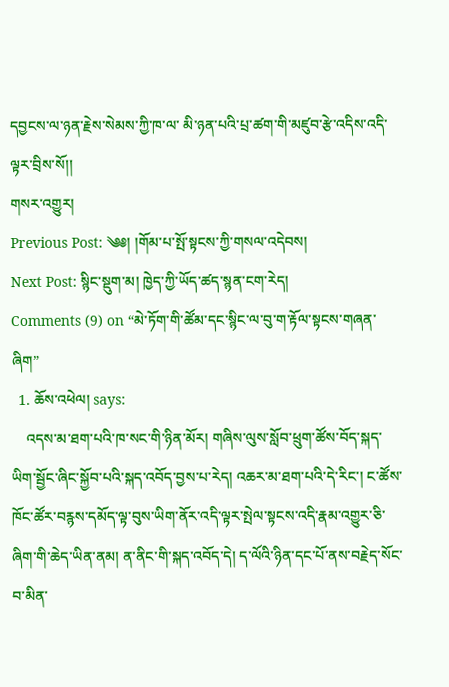དབྱངས་ལ་ཉན་རྗེས་སེམས་ཀྱི་ཁ་ལ་ མི་ཉན་པའི་པྲ་ཚག་གི་མཛུབ་རྩེ་འདིས་འདི་ལྟར་བྲིས་སོ།།
གསར་འགྱུར།
Previous Post: ༄༅། །གོམ་པ་སྤོ་སྟངས་ཀྱི་གསལ་འདེབས།
Next Post: སྙིང་སྡུག་མ། ཁྱེད་ཀྱི་ཡོད་ཚད་སྙན་ངག་རེད།
Comments (9) on “མེ་ཏོག་གི་ཚོམ་དང་སྙིང་ལ་བུ་ག་རྟོལ་སྟངས་གཞན་ཞིག”
  1. ཆོས་འཕེལ། says:
    འདས་མ་ཐག་པའི་ཁ་སང་གི་ཉིན་མོར། གཞིས་ལུས་སློབ་ཕྲུག་ཚོས་བོད་སྐད་ཡིག་སྦྱོང་ཞིང་སྐྱོབ་པའི་སྐད་འབོད་བྱས་པ་རེད། འཆར་མ་ཐག་པའི་དེ་རིང་། ང་ཚོས་ཁོང་ཚོར་བརྙས་དམོད་ལྟ་བུས་ཡིག་ནོར་འདི་ལྟར་སྤེལ་སྟངས་འདི་རྣམ་འགྱུར་ཅི་ཞིག་གི་ཆེད་ཡིན་ནམ། ན་ནིང་གི་སྐད་འབོད་དེ། ད་ལོའི་ཉིན་དང་པོ་ནས་བརྗེད་སོང་བ་མིན་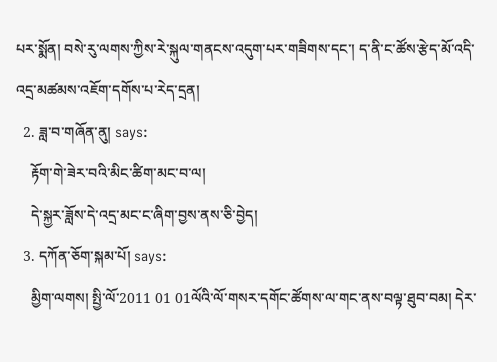པར་སྨོན། བསེ་རུ་ལགས་ཀྱིས་རེ་སྐུལ་གནངས་འདུག་པར་གཟིགས་དང་། ད་ནི་ང་ཚོས་རྩེད་མོ་འདི་འདྲ་མཚམས་འཇོག་དགོས་པ་རེད་དྲན།
  2. ཟླ་བ་གཞོན་ནུ། says:
    རྟོག་གེ་ཟེར་བའི་མིང་ཚིག་མང་བ་ལ།
    དེ་སྐྱར་ཟློས་དེ་འདྲ་མང་ང་ཞིག་བྱས་ནས་ཅི་བྱེད།
  3. དཀོན་ཅོག་སྐམ་པོ། says:
    མྱིག་ལགས། སྤྱི་ལོ་2011 01 01ལོའི་ལོ་གསར་དགོང་ཚོགས་ལ་གང་ནས་བལྟ་ཐུབ་བམ། དེར་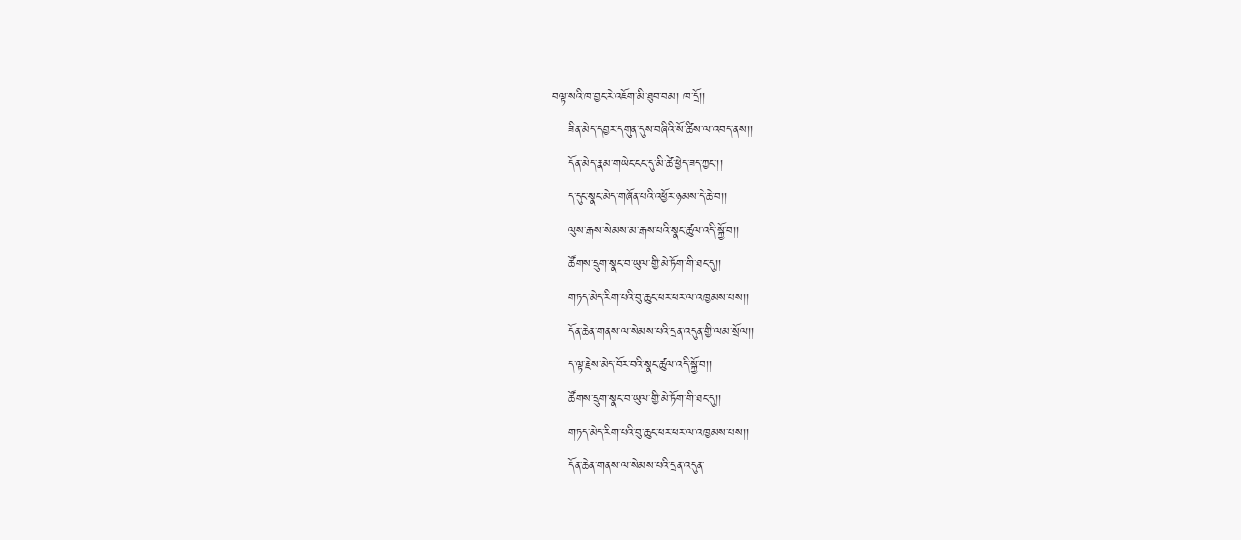བལྟ་སའི་ཁ་བྱང་རེ་འཇོག་མི་ཐུབ་བམ། ཁ་དྲོ།།
    ཟིན་མེད་དབྱར་དགུན་དུས་བཞིའི་སོ་ཚིས་ལ་འབད་ནས།།
    དོན་མེད་རྣམ་གཡེང་ངང་དུ་མི་ཚེ་ཕྱེད་ཟད་ཀྱང་།།
    ད་དུང་སྣང་མེད་གཞོན་པའི་འཕྱོར་ཉམས་དེ་ཆེ་བ།།
    ལུས་རྒས་སེམས་མ་རྒས་པའི་སྣང་ཚུལ་འདི་སྐྱོ་བ།།
    ཚོགས་དྲུག་སྣང་བ་ཡུལ་གྱི་མེ་ཏོག་གི་ཐང་དུ།།
    གཏད་མེད་རིག་པའི་བུ་ཆུང་ཕར་ཕར་ལ་འཁྱམས་པས།།
    དོན་ཆེན་གནས་ལ་སེམས་པའི་དྲན་འདུན་གྱི་ལམ་སྲོལ།།
    ད་ལྟ་རྗེས་མེད་བོར་བའི་སྣང་ཚུལ་འདི་སྐྱོ་བ།།
    ཚོགས་དྲུག་སྣང་བ་ཡུལ་གྱི་མེ་ཏོག་གི་ཐང་དུ།།
    གཏད་མེད་རིག་པའི་བུ་ཆུང་ཕར་ཕར་ལ་འཁྱམས་པས།།
    དོན་ཆེན་གནས་ལ་སེམས་པའི་དྲན་འདུན་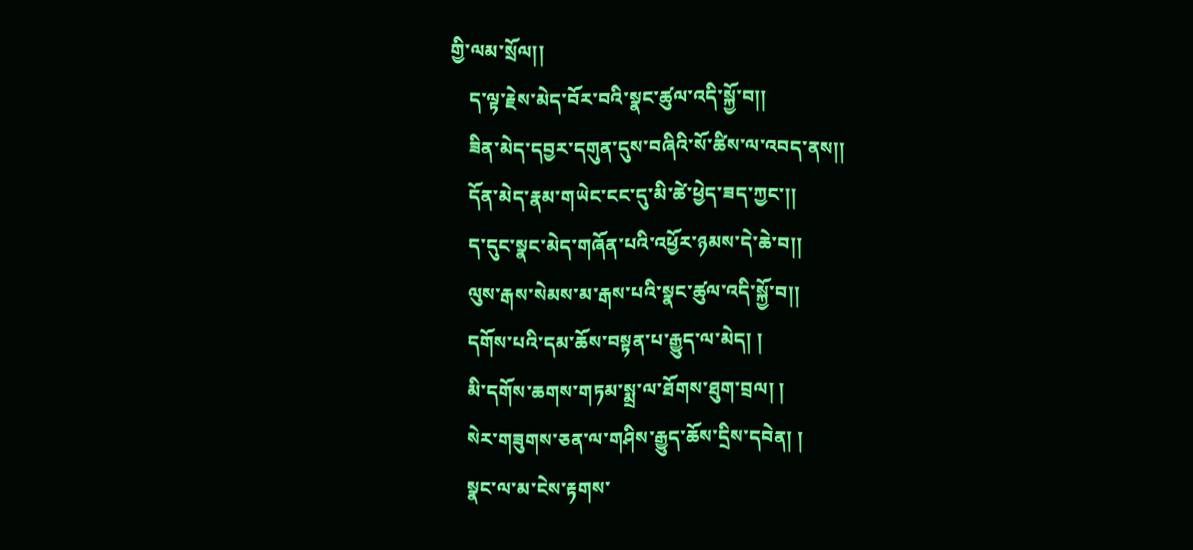གྱི་ལམ་སྲོལ།།
    ད་ལྟ་རྗེས་མེད་བོར་བའི་སྣང་ཚུལ་འདི་སྐྱོ་བ།།
    ཟིན་མེད་དབྱར་དགུན་དུས་བཞིའི་སོ་ཚིས་ལ་འབད་ནས།།
    དོན་མེད་རྣམ་གཡེང་ངང་དུ་མི་ཚེ་ཕྱེད་ཟད་ཀྱང་།།
    ད་དུང་སྣང་མེད་གཞོན་པའི་འཕྱོར་ཉམས་དེ་ཆེ་བ།།
    ལུས་རྒས་སེམས་མ་རྒས་པའི་སྣང་ཚུལ་འདི་སྐྱོ་བ།།
    དགོས་པའི་དམ་ཆོས་བསྟན་པ་རྒྱུད་ལ་མེད། །
    མི་དགོས་ཆགས་གཏམ་སྨྲ་ལ་ཐོགས་ཐུག་བྲལ། །
    སེར་གཟུགས་ཅན་ལ་གཤིས་རྒྱུད་ཆོས་དྲིས་དབེན། །
    སྣང་ལ་མ་ངེས་རྟགས་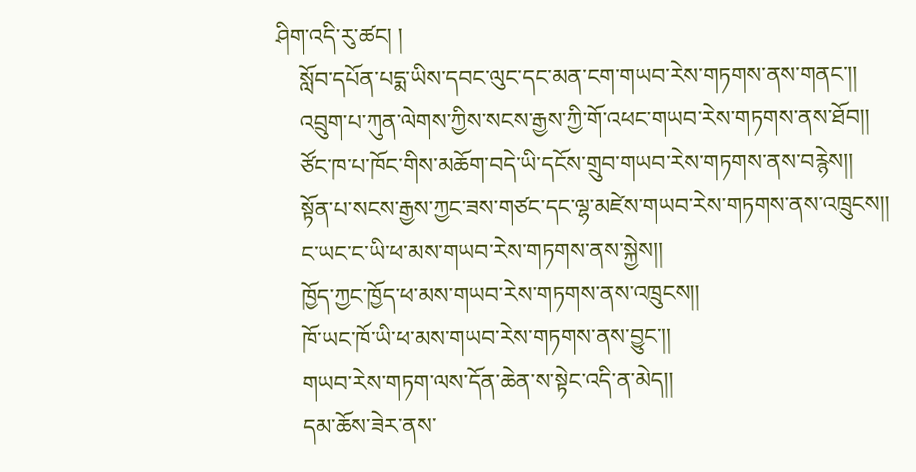ཤིག་འདི་རུ་ཚང། །
    སློབ་དཔོན་པདྨ་ཡིས་དབང་ལུང་དང་མན་ངག་གཡབ་རེས་གཏགས་ནས་གནང་།།
    འབྲུག་པ་ཀུན་ལེགས་ཀྱིས་སངས་རྒྱས་ཀྱི་གོ་འཕང་གཡབ་རེས་གཏགས་ནས་ཐོབ།།
    ཙོང་ཁ་པ་ཁོང་གིས་མཆོག་བདེ་ཡི་དངོས་གྲུབ་གཡབ་རེས་གཏགས་ནས་བརྙེས།།
    སྟོན་པ་སངས་རྒྱས་ཀྱང་ཟས་གཙང་དང་ལྷ་མཛེས་གཡབ་རེས་གཏགས་ནས་འཁྲུངས།།
    ང་ཡང་ང་ཡི་ཕ་མས་གཡབ་རེས་གཏགས་ནས་སྐྱེས།།
    ཁྱོད་ཀྱང་ཁྱོད་ཕ་མས་གཡབ་རེས་གཏགས་ནས་འཁྲུངས།།
    ཁོ་ཡང་ཁོ་ཡི་ཕ་མས་གཡབ་རེས་གཏགས་ནས་བྱུང་།།
    གཡབ་རེས་གཏག་ལས་དོན་ཆེན་ས་སྟེང་འདི་ན་མེད།།
    དམ་ཆོས་ཟེར་ནས་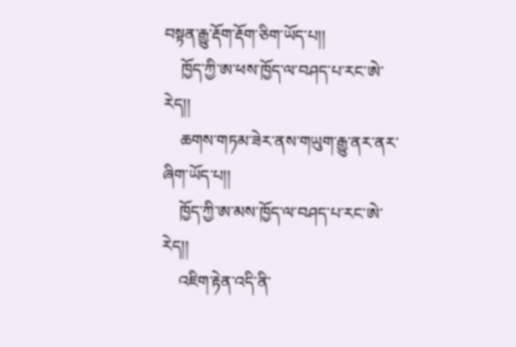བསྟན་རྒྱུ་རྡོག་རྡོག་ཅིག་ཡོད་པ།།
    ཁྱོད་ཀྱི་ཨ་ཕས་ཁྱོད་ལ་བཤད་པ་རང་ཨེ་རེད།།
    ཆགས་གཏམ་ཟེར་ནས་གཡུག་རྒྱུ་ནར་ནར་ཞིག་ཡོད་པ།།
    ཁྱོད་ཀྱི་ཨ་མས་ཁྱོད་ལ་བཤད་པ་རང་ཨེ་རེད།།
    འཇིག་རྟེན་འདི་ནི་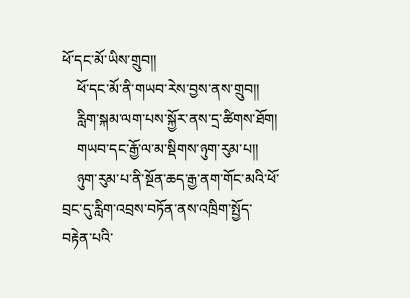ཕོ་དང་མོ་ཡིས་གྲུབ།།
    ཕོ་དང་མོ་ནི་གཡབ་རེས་བྱས་ནས་གྲུབ།།
    རླིག་སྐམ་ལག་པས་སྐྱོར་ནས་དྲ་ཚིགས་ཐོག།
    གཡབ་དང་རྒྱོ་ལ་མ་སྡིགས་ཉུག་རུམ་པ།།
    ཉུག་རུམ་པ་ནི་སྔོན་ཆད་རྒྱ་ནག་གོང་མའི་ཕོ་བྲང་དུ་རླིག་འབྲས་བཏོན་ནས་འཁྲིག་སྤྱོད་བརྟེན་པའི་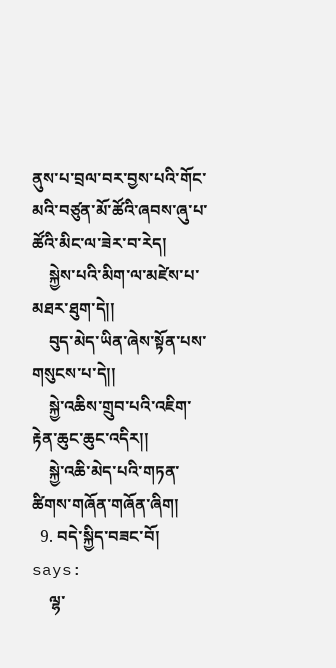ནུས་པ་བྲལ་བར་བྱས་པའི་གོང་མའི་བཙུན་མོ་ཚོའི་ཞབས་ཞུ་པ་ཚོའི་མིང་ལ་ཟེར་བ་རེད།
    སྐྱེས་པའི་མིག་ལ་མཛེས་པ་མཐར་ཐུག་དེ།།
    བུད་མེད་ཡིན་ཞེས་སྟོན་པས་གསུངས་པ་དེ།།
    སྐྱེ་འཆིས་གྲུབ་པའི་འཇིག་རྟེན་ཆུང་ཆུང་འདིར།།
    སྐྱེ་འཆི་མེད་པའི་གཏན་ཚིགས་གཞོན་གཞོན་ཞིག།
  9. བདེ་སྐྱིད་བཟང་བོ། says:
    ལྷ་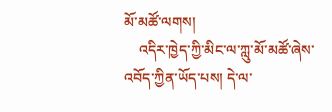མོ་མཚོ་ལགས།
    འདིར་ཁྱེད་ཀྱི་མིང་ལ་ཀླུ་མོ་མཚོ་ཞེས་འབོད་ཀྱིན་ཡོད་པས། དེ་ལ་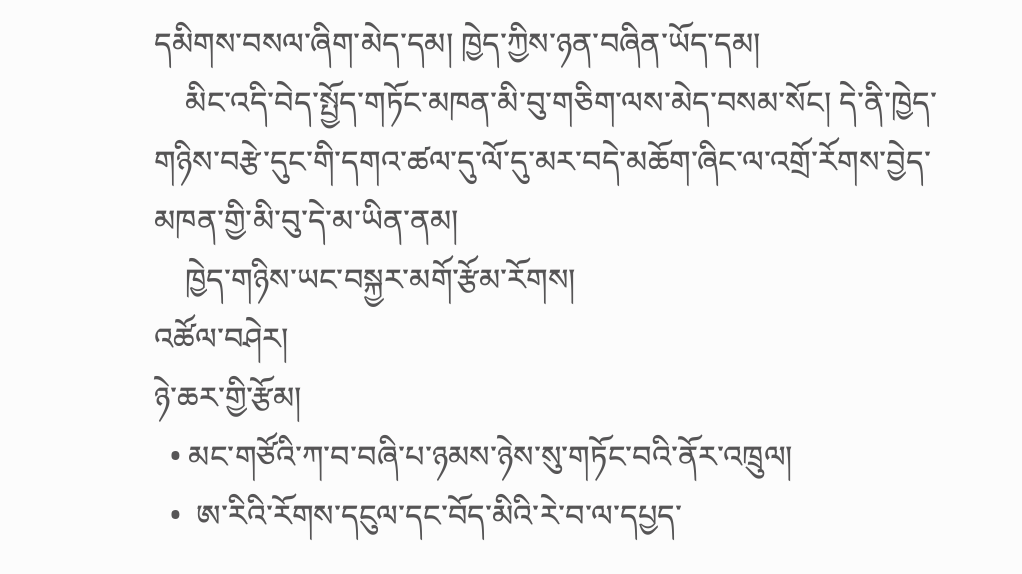དམིགས་བསལ་ཞིག་མེད་དམ། ཁྱེད་ཀྱིས་ཉན་བཞིན་ཡོད་དམ།
    མིང་འདི་བེད་སྤྱོད་གཏོང་མཁན་མི་བུ་གཅིག་ལས་མེད་བསམ་སོང། དེ་ནི་ཁྱེད་གཉིས་བརྩེ་དུང་གི་དགའ་ཚལ་དུ་ལོ་དུ་མར་བདེ་མཆོག་ཞིང་ལ་འགྲོ་རོགས་བྱེད་མཁན་གྱི་མི་བུ་དེ་མ་ཡིན་ནམ།
    ཁྱེད་གཉིས་ཡང་བསྐྱར་མགོ་རྩོམ་རོགས།
འཚོལ་བཤེར།
ཉེ་ཆར་གྱི་རྩོམ།
  • མང་གཙོའི་ཀ་བ་བཞི་པ་ཉམས་ཉེས་སུ་གཏོང་བའི་ནོར་འཁྲུལ།
  •  ཨ་རིའི་རོགས་དངུལ་དང་བོད་མིའི་རེ་བ་ལ་དཔྱད་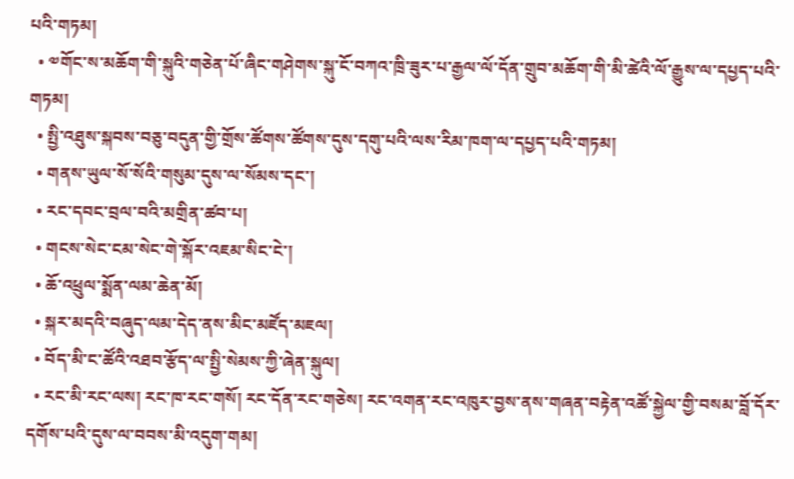པའི་གཏམ།
  • ༧གོང་ས་མཆོག་གི་སྐུའི་གཅེན་པོ་ཞིང་གཤེགས་སྐུ་ངོ་བཀའ་ཁྲི་ཟུར་པ་རྒྱལ་ལོ་དོན་གྲུབ་མཆོག་གི་མི་ཚེའི་ལོ་རྒྱུས་ལ་དཔྱད་པའི་གཏམ།
  • སྤྱི་འཐུས་སྐབས་བཅུ་བདུན་གྱི་གྲོས་ཚོགས་ཚོགས་དུས་དགུ་པའི་ལས་རིམ་ཁག་ལ་དཔྱད་པའི་གཏམ།
  • གནས་ཡུལ་སོ་སོའི་གསུམ་དུས་ལ་སོམས་དང་།
  • རང་དབང་བྲལ་བའི་མགྲིན་ཚབ་པ།
  • གངས་སེང་ངམ་སེང་གེ་སྐོར་འཇམ་སིང་ངེ་།
  • ཆོ་འཕྲུལ་སྨོན་ལམ་ཆེན་མོ།
  • སྐར་མདའི་བཞུད་ལམ་དེད་ནས་མིང་མཛོད་མཇལ།
  • བོད་མི་ང་ཚོའི་འཐབ་རྩོད་ལ་སྤྱི་སེམས་ཀྱི་ཞེན་སྐུལ།
  • རང་མི་རང་ལས། རང་ཁ་རང་གསོ། རང་དོན་རང་གཅེས། རང་འགན་རང་འཁུར་བྱས་ནས་གཞན་བརྟེན་འཚོ་སྐྱེལ་གྱི་བསམ་བློ་དོར་དགོས་པའི་དུས་ལ་བབས་མི་འདུག་གམ།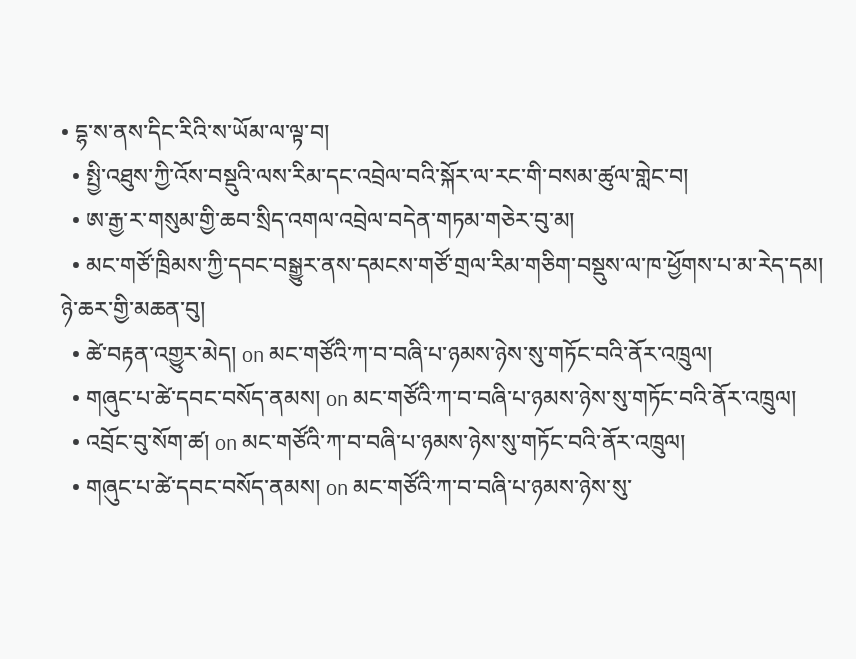• དྷ་ས་ནས་དིང་རིའི་ས་ཡོམ་ལ་ལྟ་བ།
  • སྤྱི་འཐུས་ཀྱི་འོས་བསྡུའི་ལས་རིམ་དང་འབྲེལ་བའི་སྐོར་ལ་རང་གི་བསམ་ཚུལ་གླེང་བ།
  • ཨ་རྒྱ་ར་གསུམ་གྱི་ཆབ་སྲིད་འགལ་འབྲེལ་བདེན་གཏམ་གཅེར་བུ་མ།
  • མང་གཙོ་ཁྲིམས་ཀྱི་དབང་བསྒྱུར་ནས་དམངས་གཙོ་གྲལ་རིམ་གཅིག་བསྡུས་ལ་ཁ་ཕྱོགས་པ་མ་རེད་དམ།
ཉེ་ཆར་གྱི་མཆན་བུ།
  • ཚེ་བརྟན་འགྱུར་མེད། on མང་གཙོའི་ཀ་བ་བཞི་པ་ཉམས་ཉེས་སུ་གཏོང་བའི་ནོར་འཁྲུལ།
  • གཞུང་པ་ཚེ་དབང་བསོད་ནམས། on མང་གཙོའི་ཀ་བ་བཞི་པ་ཉམས་ཉེས་སུ་གཏོང་བའི་ནོར་འཁྲུལ།
  • འབྲོང་བུ་སོག་ཚ། on མང་གཙོའི་ཀ་བ་བཞི་པ་ཉམས་ཉེས་སུ་གཏོང་བའི་ནོར་འཁྲུལ།
  • གཞུང་པ་ཚེ་དབང་བསོད་ནམས། on མང་གཙོའི་ཀ་བ་བཞི་པ་ཉམས་ཉེས་སུ་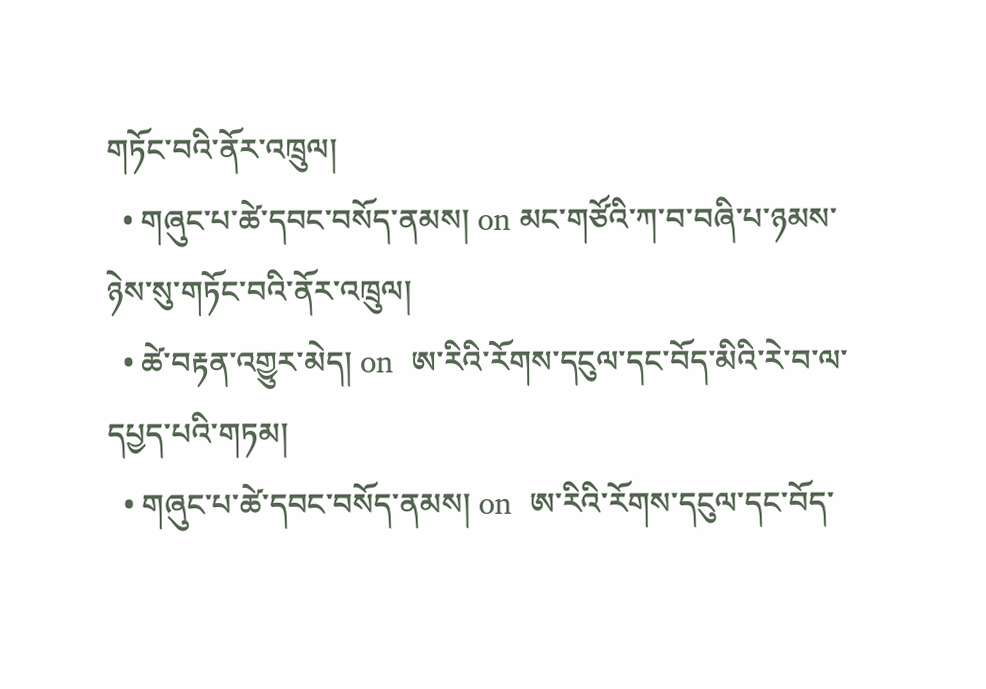གཏོང་བའི་ནོར་འཁྲུལ།
  • གཞུང་པ་ཚེ་དབང་བསོད་ནམས། on མང་གཙོའི་ཀ་བ་བཞི་པ་ཉམས་ཉེས་སུ་གཏོང་བའི་ནོར་འཁྲུལ།
  • ཚེ་བརྟན་འགྱུར་མེད། on  ཨ་རིའི་རོགས་དངུལ་དང་བོད་མིའི་རེ་བ་ལ་དཔྱད་པའི་གཏམ།
  • གཞུང་པ་ཚེ་དབང་བསོད་ནམས། on  ཨ་རིའི་རོགས་དངུལ་དང་བོད་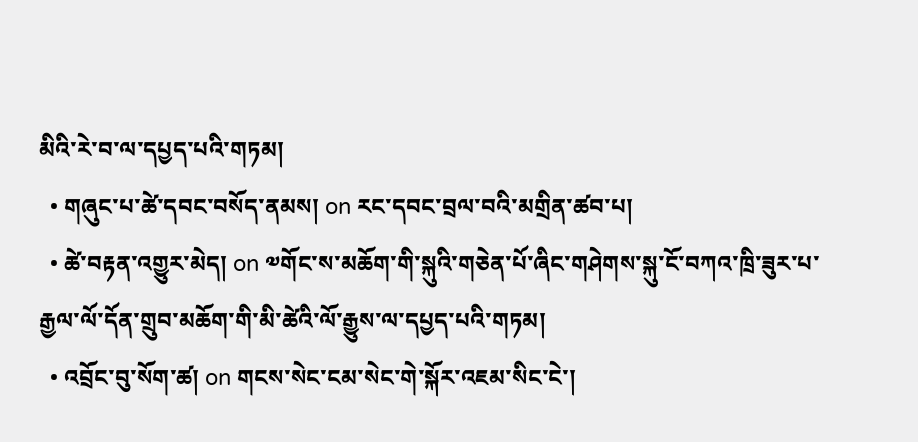མིའི་རེ་བ་ལ་དཔྱད་པའི་གཏམ།
  • གཞུང་པ་ཚེ་དབང་བསོད་ནམས། on རང་དབང་བྲལ་བའི་མགྲིན་ཚབ་པ།
  • ཚེ་བརྟན་འགྱུར་མེད། on ༧གོང་ས་མཆོག་གི་སྐུའི་གཅེན་པོ་ཞིང་གཤེགས་སྐུ་ངོ་བཀའ་ཁྲི་ཟུར་པ་རྒྱལ་ལོ་དོན་གྲུབ་མཆོག་གི་མི་ཚེའི་ལོ་རྒྱུས་ལ་དཔྱད་པའི་གཏམ།
  • འབྲོང་བུ་སོག་ཚ། on གངས་སེང་ངམ་སེང་གེ་སྐོར་འཇམ་སིང་ངེ་།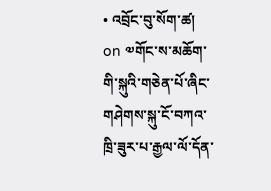• འབྲོང་བུ་སོག་ཚ། on ༧གོང་ས་མཆོག་གི་སྐུའི་གཅེན་པོ་ཞིང་གཤེགས་སྐུ་ངོ་བཀའ་ཁྲི་ཟུར་པ་རྒྱལ་ལོ་དོན་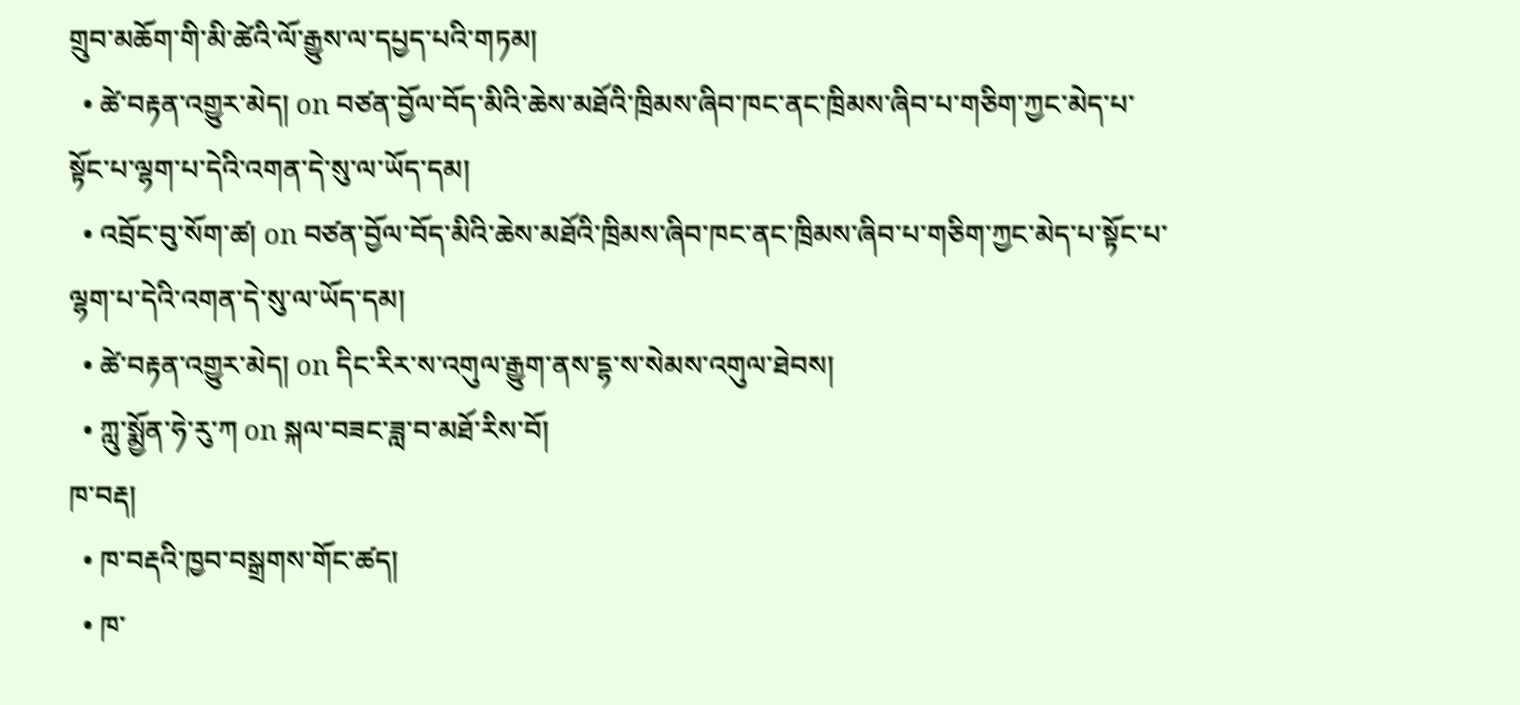གྲུབ་མཆོག་གི་མི་ཚེའི་ལོ་རྒྱུས་ལ་དཔྱད་པའི་གཏམ།
  • ཚེ་བརྟན་འགྱུར་མེད། on བཙན་བྱོལ་བོད་མིའི་ཆེས་མཐོའི་ཁྲིམས་ཞིབ་ཁང་ནང་ཁྲིམས་ཞིབ་པ་གཅིག་ཀྱང་མེད་པ་སྟོང་པ་ལྷག་པ་དེའི་འགན་དེ་སུ་ལ་ཡོད་དམ།
  • འབྲོང་བུ་སོག་ཚ། on བཙན་བྱོལ་བོད་མིའི་ཆེས་མཐོའི་ཁྲིམས་ཞིབ་ཁང་ནང་ཁྲིམས་ཞིབ་པ་གཅིག་ཀྱང་མེད་པ་སྟོང་པ་ལྷག་པ་དེའི་འགན་དེ་སུ་ལ་ཡོད་དམ།
  • ཚེ་བརྟན་འགྱུར་མེད། on དིང་རིར་ས་འགུལ་རྒྱུག་ནས་དྷ་ས་སེམས་འགུལ་ཐེབས།
  • ཀླུ་སྨྱོན་ཧེ་རུ་ཀ on སྐལ་བཟང་ཟླ་བ་མཐོ་རིས་བོ།
ཁ་བརྡ།
  • ཁ་བརྡའི་ཁྱབ་བསྒྲགས་གོང་ཚད།
  • ཁ་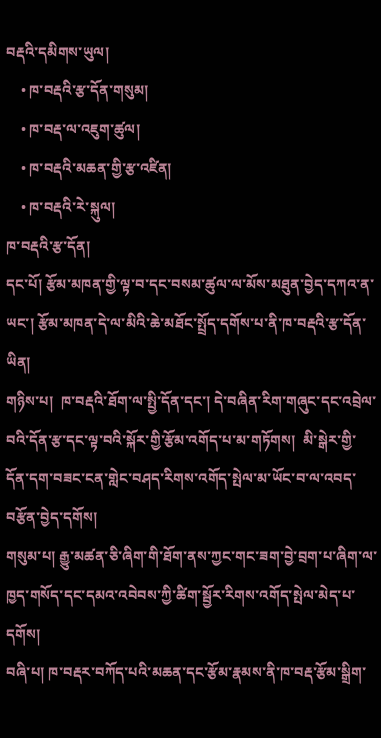བརྡའི་དམིགས་ཡུལ།
    • ཁ་བརྡའི་རྩ་དོན་གསུམ།
    • ཁ་བརྡ་ལ་འཇུག་ཚུལ།
    • ཁ་བརྡའི་མཆན་གྱི་རྩ་འཛིན།
    • ཁ་བརྡའི་རེ་སྐུལ།
ཁ་བརྡའི་རྩ་དོན།
དང་པོ། རྩོམ་མཁན་གྱི་ལྟ་བ་དང་བསམ་ཚུལ་ལ་མོས་མཐུན་བྱེད་དཀའ་ན་ཡང་། རྩོམ་མཁན་དེ་ལ་མིའི་ཆེ་མཐོང་སྤྲོད་དགོས་པ་ནི་ཁ་བརྡའི་རྩ་དོན་ཡིན།
གཉིས་པ།  ཁ་བརྡའི་ཐོག་ལ་སྤྱི་དོན་དང་། དེ་བཞིན་རིག་གཞུང་དང་འབྲེལ་བའི་དོན་རྩ་དང་ལྟ་བའི་སྐོར་གྱི་རྩོམ་འགོད་པ་མ་གཏོགས།  མི་སྒེར་གྱི་དོན་དག་བཟང་ངན་གླེང་བཤད་རིགས་འགོད་སྤེལ་མ་ཡོང་བ་ལ་འབད་བརྩོན་བྱེད་དགོས།
གསུམ་པ། རྒྱུ་མཚན་ཅི་ཞིག་གི་ཐོག་ནས་ཀྱང་གང་ཟག་བྱེ་བྲག་པ་ཞིག་ལ་ཁྱད་གསོད་དང་དམའ་འབེབས་ཀྱི་ཚིག་སྦྱོར་རིགས་འགོད་སྤེལ་མེད་པ་དགོས།
བཞི་པ། ཁ་བརྡར་བཀོད་པའི་མཆན་དང་རྩོམ་རྣམས་ནི་ཁ་བརྡ་རྩོམ་སྒྲིག་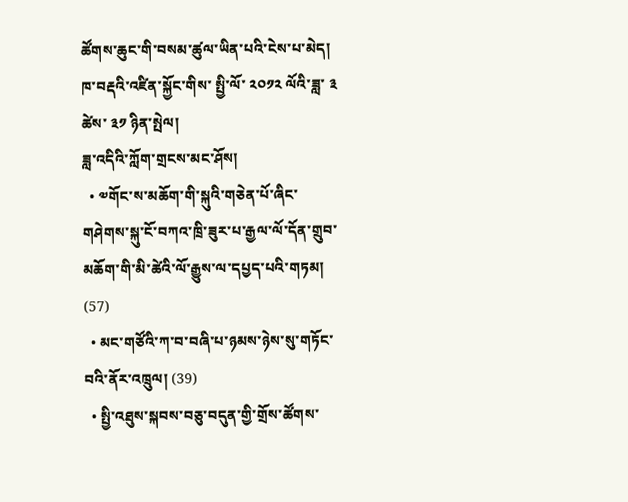ཚོགས་ཆུང་གི་བསམ་ཚུལ་ཡིན་པའི་ངེས་པ་མེད།
ཁ་བརྡའི་འཛིན་སྐྱོང་གིས་ སྤྱི་ལོ་ ༢༠༡༢ ལོའི་ཟླ་ ༣ ཚེས་ ༣༡ ཉིན་སྤེལ།
ཟླ་འདིའི་ཀློག་གྲངས་མང་ཤོས།
  • ༧གོང་ས་མཆོག་གི་སྐུའི་གཅེན་པོ་ཞིང་གཤེགས་སྐུ་ངོ་བཀའ་ཁྲི་ཟུར་པ་རྒྱལ་ལོ་དོན་གྲུབ་མཆོག་གི་མི་ཚེའི་ལོ་རྒྱུས་ལ་དཔྱད་པའི་གཏམ།   (57)
  • མང་གཙོའི་ཀ་བ་བཞི་པ་ཉམས་ཉེས་སུ་གཏོང་བའི་ནོར་འཁྲུལ། (39)
  • སྤྱི་འཐུས་སྐབས་བཅུ་བདུན་གྱི་གྲོས་ཚོགས་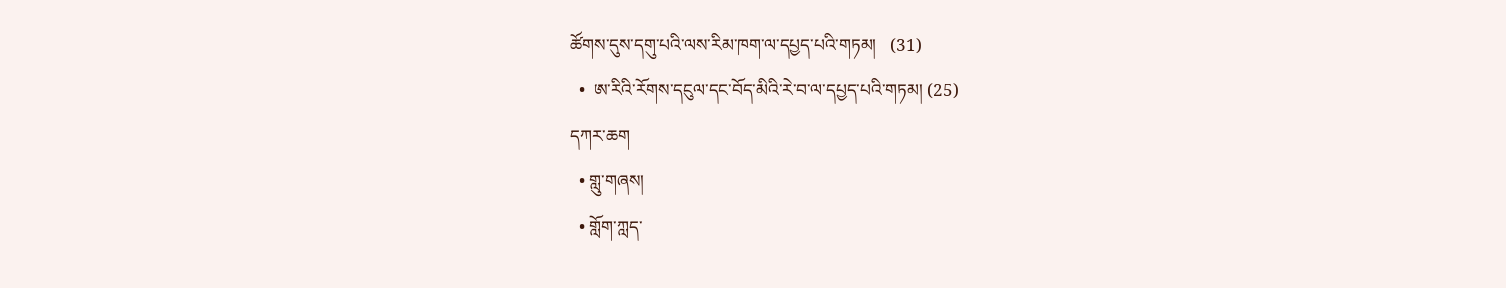ཚོགས་དུས་དགུ་པའི་ལས་རིམ་ཁག་ལ་དཔྱད་པའི་གཏམ།   (31)
  •  ཨ་རིའི་རོགས་དངུལ་དང་བོད་མིའི་རེ་བ་ལ་དཔྱད་པའི་གཏམ། (25)
དཀར་ཆག
  • གླུ་གཞས།
  • གློག་ཀླད་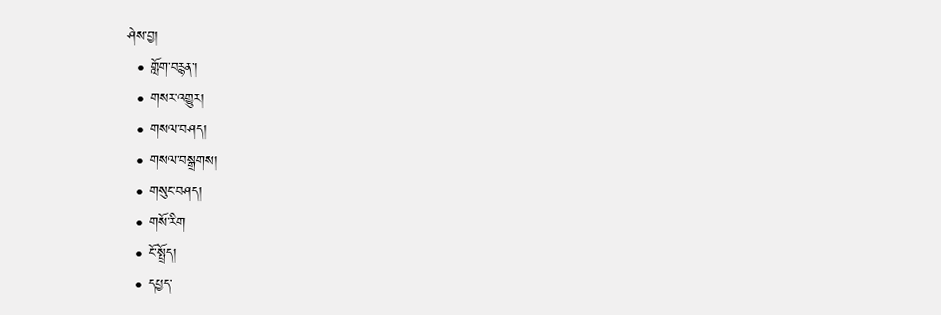ཤེས་བྱ།
  • གློག་བརྙན་།
  • གསར་འགྱུར།
  • གསལ་བཤད།
  • གསལ་བསྒྲགས།
  • གསུང་བཤད།
  • གསོ་རིག
  • ངོ་སྤྲོད།
  • དཔྱད་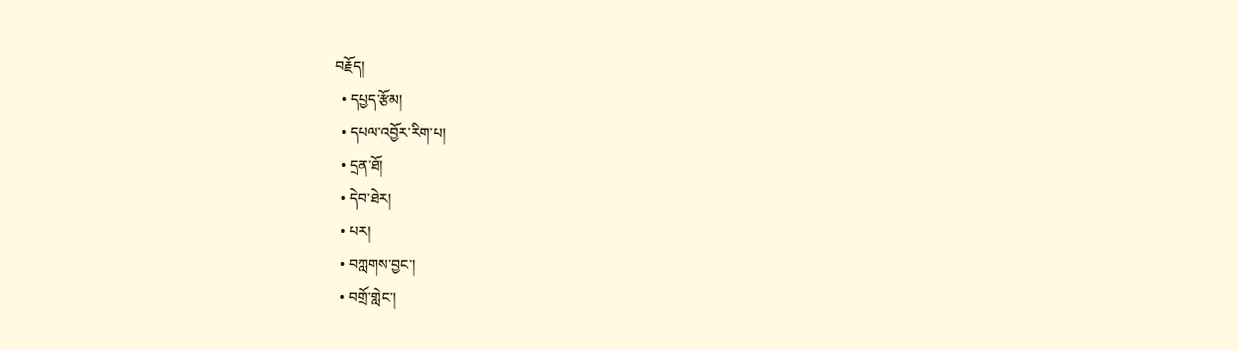བརྗོད།
  • དཔྱད་རྩོམ།
  • དཔལ་འབྱོར་རིག་པ།
  • དྲན་ཐོ།
  • དེབ་ཐེར།
  • པར།
  • བཀླགས་བྱང་།
  • བགྲོ་གླེང་།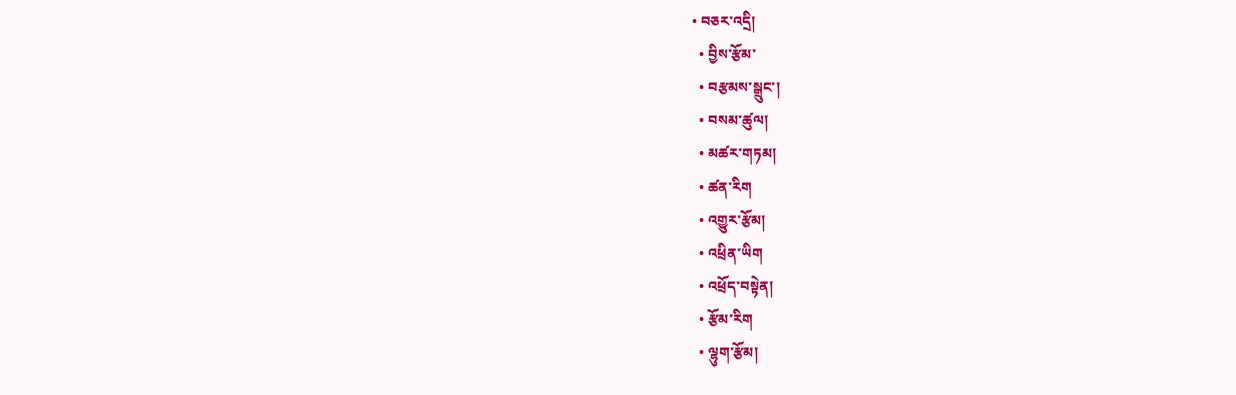• བཅར་འདྲི།
  • བྱིས་རྩོམ་
  • བརྩམས་སྒྲུང་།
  • བསམ་ཚུལ།
  • མཚར་གཏམ།
  • ཚན་རིག
  • འགྱུར་རྩོམ།
  • འཕྲིན་ཡིག
  • འཕྲོད་བསྟེན།
  • རྩོམ་རིག
  • ལྷུག་རྩོམ།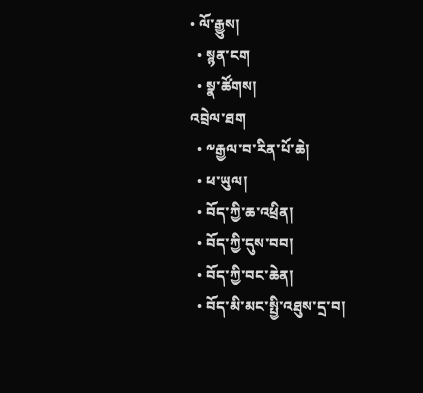• ལོ་རྒྱུས།
  • སྙན་ངག
  • སྣ་ཚོགས།
འབྲེལ་ཐག
  • ༸རྒྱལ་བ་རིན་པོ་ཆེ།
  • ཕ་ཡུལ།
  • བོད་ཀྱི་ཆ་འཕྲིན།
  • བོད་ཀྱི་དུས་བབ།
  • བོད་ཀྱི་བང་ཆེན།
  • བོད་མི་མང་སྤྱི་འཐུས་དྲ་བ།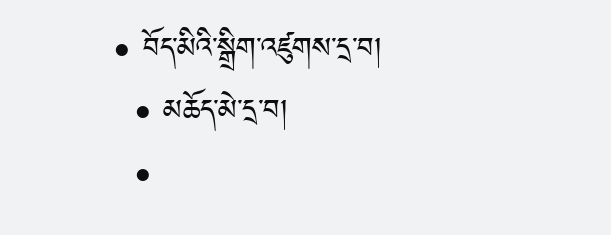• བོད་མིའི་སྒྲིག་འཛུགས་དྲ་བ།
  • མཆོད་མེ་དྲ་བ།
  •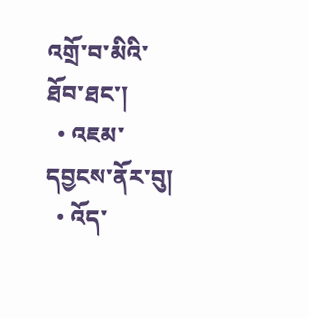འགྲོ་བ་མིའི་ཐོབ་ཐང་།
  • འཇམ་དབྱངས་ནོར་བུ།
  • འོད་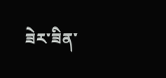ཟེར་ཟིན་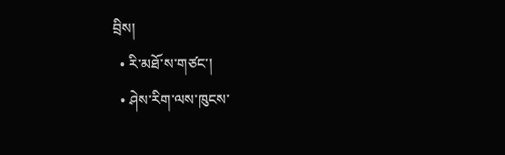བྲིས།
  • རི་མཐོ་ས་གཙང་།
  • ཤེས་རིག་ལས་ཁུངས་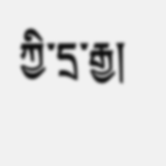ཀྱི་དྲ་རྒྱ།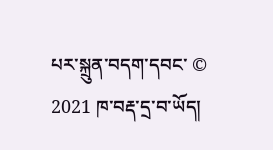པར་སྐྲུན་བདག་དབང་ © 2021 ཁ་བརྡ་དྲ་བ་ཡོད།